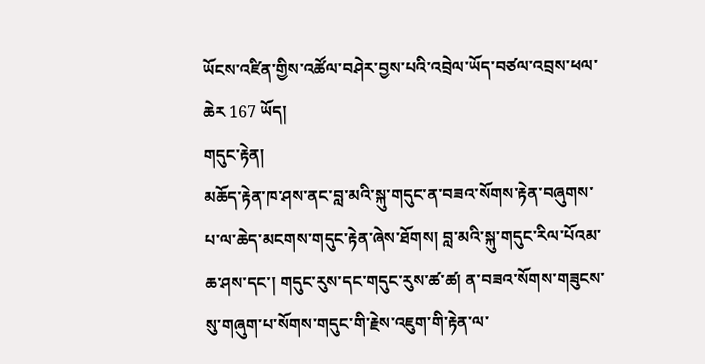ཡོངས་འཛིན་གྱིས་འཚོལ་བཤེར་བྱས་པའི་འབྲེལ་ཡོད་བཙལ་འབྲས་ཕལ་ཆེར 167 ཡོད།
གདུང་རྟེན།
མཆོད་རྟེན་ཁ་ཤས་ནང་བླ་མའི་སྐུ་གདུང་ན་བཟའ་སོགས་རྟེན་བཞུགས་པ་ལ་ཆེད་མངགས་གདུང་རྟེན་ཞེས་ཐོགས། བླ་མའི་སྐུ་གདུང་རིལ་པོའམ་ཆ་ཤས་དང་། གདུང་རུས་དང་གདུང་རུས་ཚ་ཚ། ན་བཟའ་སོགས་གཟུངས་སུ་གཞུག་པ་སོགས་གདུང་གི་རྗེས་འཇུག་གི་རྟེན་ལ་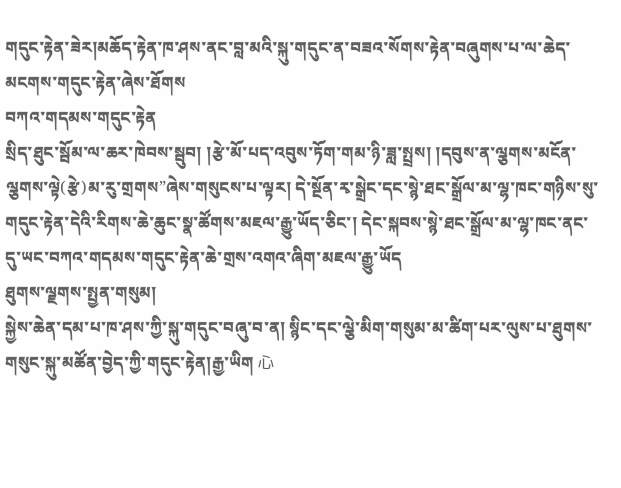གདུང་རྟེན་ཟེར།མཆོད་རྟེན་ཁ་ཤས་ནང་བླ་མའི་སྐུ་གདུང་ན་བཟའ་སོགས་རྟེན་བཞུགས་པ་ལ་ཆེད་མངགས་གདུང་རྟེན་ཞེས་ཐོགས
བཀའ་གདམས་གདུང་རྟེན
སྲིད་ཐུང་སྦོམ་ལ་ཆར་ཁེབས་སྦུབ། །རྩེ་མོ་པད་འབུས་ཏོག་གམ་ཉི་ཟླ་སྤྲས། །དབུས་ན་ལྕགས་མངོན་ལྕགས་ལྟེ(རྩེ)མ་རུ་གྲགས”ཞེས་གསུངས་པ་ལྟར། དེ་སྔོན་རྭ་སྒྲེང་དང་སྙེ་ཐང་སྒྲོལ་མ་ལྷ་ཁང་གཉིས་སུ་གདུང་རྟེན་དེའི་རིགས་ཆེ་ཆུང་སྣ་ཚོགས་མཇལ་རྒྱུ་ཡོད་ཅིང་། དེང་སྐབས་སྙེ་ཐང་སྒྲོལ་མ་ལྷ་ཁང་ནང་དུ་ཡང་བཀའ་གདམས་གདུང་རྟེན་ཆེ་གྲས་འགའ་ཞིག་མཇལ་རྒྱུ་ཡོད
ཐུགས་ལྗགས་སྤྱན་གསུམ།
སྐྱེས་ཆེན་དམ་པ་ཁ་ཤས་ཀྱི་སྐུ་གདུང་བཞུ་བ་ན། སྙིང་དང་ལྕེ་མིག་གསུམ་མ་ཚིག་པར་ལུས་པ་ཐུགས་གསུང་སྐུ་མཚོན་བྱེད་ཀྱི་གདུང་རྟེན།རྒྱ་ཡིག 心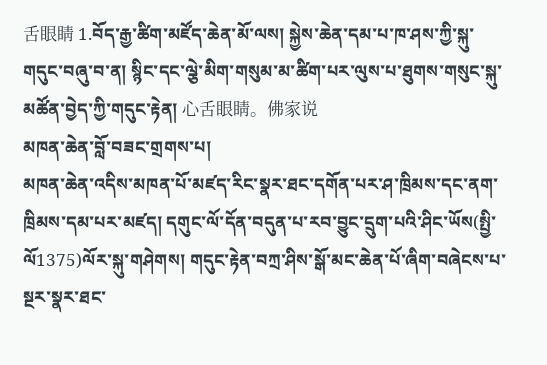舌眼睛 1.བོད་རྒྱ་ཚིག་མཛོད་ཆེན་མོ་ལས། སྐྱེས་ཆེན་དམ་པ་ཁ་ཤས་ཀྱི་སྐུ་གདུང་བཞུ་བ་ན། སྙིང་དང་ལྕེ་མིག་གསུམ་མ་ཚིག་པར་ལུས་པ་ཐུགས་གསུང་སྐུ་མཚོན་བྱེད་ཀྱི་གདུང་རྟེན། 心舌眼睛。佛家说
མཁན་ཆེན་བློ་བཟང་གྲགས་པ།
མཁན་ཆེན་འདིས་མཁན་པོ་མཛད་རིང་སྣར་ཐང་དགོན་པར་ཤ་ཁྲིམས་དང་ནག་ཁྲིམས་དམ་པར་མཛད། དགུང་ལོ་དོན་བདུན་པ་རབ་བྱུང་དྲུག་པའི་ཤིང་ཡོས(སྤྱི་ལོ1375)ལོར་སྐུ་གཤེགས། གདུང་རྟེན་བཀྲ་ཤིས་སྒོ་མང་ཆེན་པོ་ཞིག་བཞེངས་པ་སྔར་སྣར་ཐང་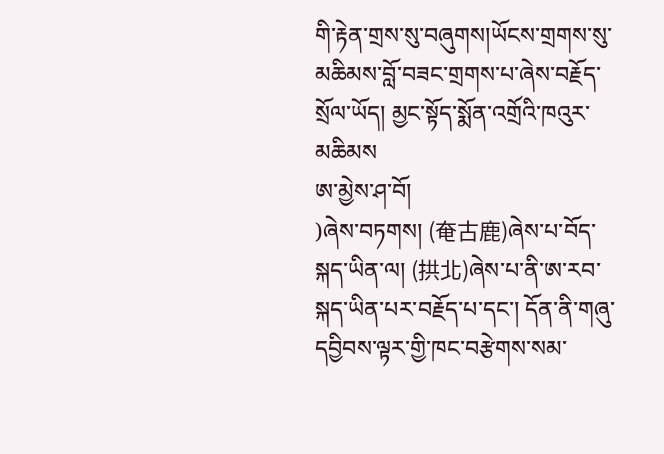གི་རྟེན་གྲས་སུ་བཞུགས།ཡོངས་གྲགས་སུ་མཆིམས་བློ་བཟང་གྲགས་པ་ཞེས་བརྗོད་སྲོལ་ཡོད། མྱང་སྟོད་སྨོན་འགྲོའི་ཁའུར་མཆིམས
ཨ་མྱེས་ཤ་བོ།
)ཞེས་བཏགས། (奄古鹿)ཞེས་པ་བོད་སྐད་ཡིན་ལ། (拱北)ཞེས་པ་ནི་ཨ་རབ་སྐད་ཡིན་པར་བརྗོད་པ་དང་། དོན་ནི་གཞུ་དབྱིབས་ལྟར་གྱི་ཁང་བརྩེགས་སམ་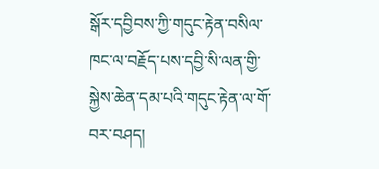སྒོར་དབྱིབས་ཀྱི་གདུང་རྟེན་བསིལ་ཁང་ལ་བརྗོད་པས་དབྱི་སི་ལན་གྱི་སྐྱེས་ཆེན་དམ་པའི་གདུང་རྟེན་ལ་གོ་བར་བཤད།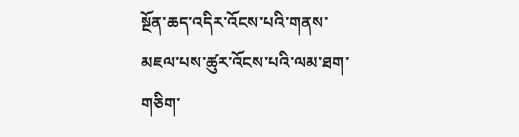སྔོན་ཆད་འདིར་འོངས་པའི་གནས་མཇལ་པས་ཚུར་འོངས་པའི་ལམ་ཐག་གཅིག་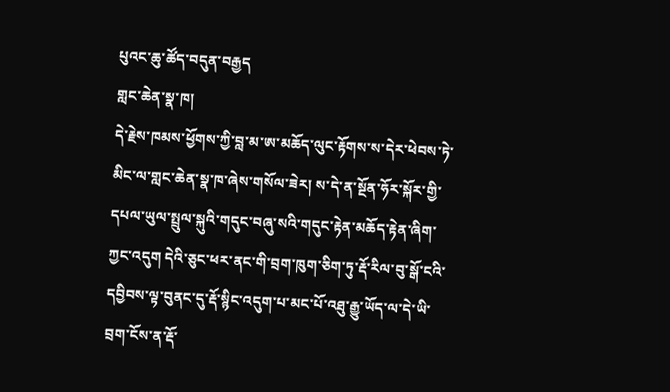པུའང་ཆུ་ཚོད་བདུན་བརྒྱད
གླང་ཆེན་སྣ་ཁ།
དེ་རྗེས་ཁམས་ཕྱོགས་ཀྱི་བླ་མ་ཨ་མཆོད་ལུང་རྟོགས་ས་དེར་ཕེབས་ཏེ་མིང་ལ་གླང་ཆེན་སྣ་ཁ་ཞེས་གསོལ་ཟེར། ས་དེ་ན་སྔོན་ཧོར་སྐོར་གྱི་དཔལ་ཡུལ་སྤྲུལ་སྐུའི་གདུང་བཞུ་སའི་གདུང་རྟེན་མཆོད་རྟེན་ཞིག་ཀྱང་འདུག དེའི་ཅུང་ཕར་ནང་གི་བྲག་ཁུག་ཅིག་ཏུ་རྡོ་རིལ་བུ་སྒོ་ངའི་དབྱིབས་ལྟ་བུནང་དུ་རྡོ་སྙིང་འདུག་པ་མང་པོ་འཐུ་རྒྱུ་ཡོད་ལ་དེ་ཡི་བྲག་ངོས་ན་རྡོ་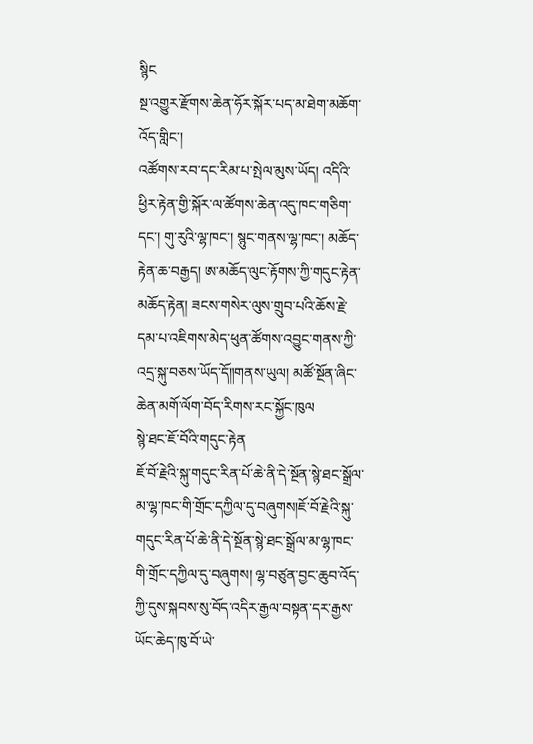སྙིང
སྔ་འགྱུར་རྫོགས་ཆེན་ཧོར་སྐོར་པད་མ་ཐེག་མཆོག་འོད་གླིང་།
འཚོགས་རབ་དང་རིམ་པ་སྤེལ་མུས་ཡོད། འདིའི་ཕྱིར་རྟེན་གྱི་སྐོར་ལ་ཚོགས་ཆེན་འདུ་ཁང་གཅིག་དང་། གུ་རུའི་ལྷ་ཁང་། སྙུང་གནས་ལྷ་ཁང་། མཆོད་རྟེན་ཆ་བརྒྱད། ཨ་མཆོད་ལུང་རྟོགས་ཀྱི་གདུང་རྟེན་མཆོད་རྟེན། ཟངས་གསེར་ལུས་གྲུབ་པའི་ཆོས་རྗེ་དམ་པ་འཇིགས་མེད་ཕུན་ཚོགས་འབྱུང་གནས་ཀྱི་འདྲ་སྐུ་བཅས་ཡོད་དོ༎གནས་ཡུལ། མཚོ་སྔོན་ཞིང་ཆེན་མགོ་ལོག་བོད་རིགས་རང་སྐྱོང་ཁུལ
སྙེ་ཐང་ཇོ་བོའི་གདུང་རྟེན
ཇོ་བོ་རྗེའི་སྐུ་གདུང་རིན་པོ་ཆེ་ནི་དེ་སྔོན་སྙེ་ཐང་སྒྲོལ་མ་ལྷ་ཁང་གི་གྲོང་དཀྱིལ་དུ་བཞུགས།ཇོ་བོ་རྗེའི་སྐུ་གདུང་རིན་པོ་ཆེ་ནི་དེ་སྔོན་སྙེ་ཐང་སྒྲོལ་མ་ལྷ་ཁང་གི་གྲོང་དཀྱིལ་དུ་བཞུགས། ལྷ་བཙུན་བྱང་ཆུབ་འོད་ཀྱི་དུས་སྐབས་སུ་བོད་འདིར་རྒྱལ་བསྟན་དར་རྒྱས་ཡོང་ཆེད་ཁུ་བོ་ཡེ་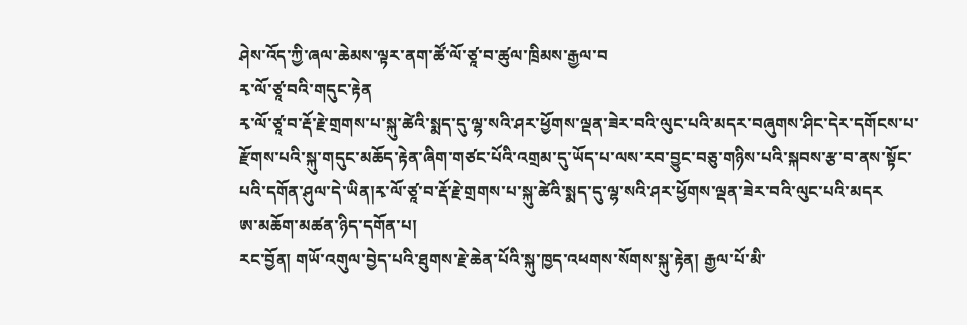ཤེས་འོད་ཀྱི་ཞལ་ཆེམས་ལྟར་ནག་ཚོ་ལོ་ཙཱ་བ་ཚུལ་ཁྲིམས་རྒྱལ་བ
རྭ་ལོ་ཙཱ་བའི་གདུང་རྟེན
རྭ་ལོ་ཙཱ་བ་རྡོ་རྗེ་གྲགས་པ་སྐུ་ཚེའི་སྨད་དུ་ལྷ་སའི་ཤར་ཕྱོགས་ལྡན་ཟེར་བའི་ལུང་པའི་མདར་བཞུགས་ཤིང་དེར་དགོངས་པ་རྫོགས་པའི་སྐུ་གདུང་མཆོད་རྟེན་ཞིག་གཙང་པོའི་འགྲམ་དུ་ཡོད་པ་ལས་རབ་བྱུང་བཅུ་གཉིས་པའི་སྐབས་རྩ་བ་ནས་སྟོང་པའི་དགོན་ཤུལ་དེ་ཡིན།རྭ་ལོ་ཙཱ་བ་རྡོ་རྗེ་གྲགས་པ་སྐུ་ཚེའི་སྨད་དུ་ལྷ་སའི་ཤར་ཕྱོགས་ལྡན་ཟེར་བའི་ལུང་པའི་མདར
ཨ་མཆོག་མཚན་ཉིད་དགོན་པ།
རང་བྱོན། གཡོ་འགུལ་བྱེད་པའི་ཐུགས་རྗེ་ཆེན་པོའི་སྐུ་ཁྱད་འཕགས་སོགས་སྐུ་རྟེན། རྒྱལ་པོ་མི་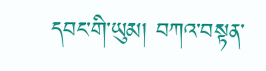དབང་གི་ཡུམ། བཀའ་བསྟན་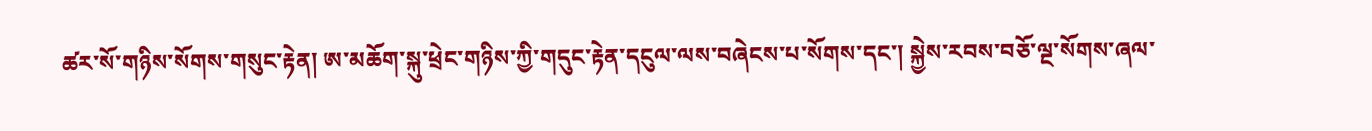ཚར་སོ་གཉིས་སོགས་གསུང་རྟེན། ཨ་མཆོག་སྐུ་ཕྲེང་གཉིས་ཀྱི་གདུང་རྟེན་དངུལ་ལས་བཞེངས་པ་སོགས་དང་། སྐྱེས་རབས་བཅོ་ལྔ་སོགས་ཞལ་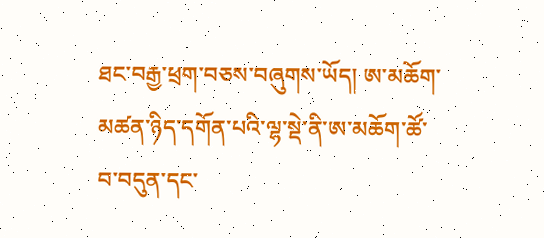ཐང་བརྒྱ་ཕྲག་བཅས་བཞུགས་ཡོད། ཨ་མཆོག་མཚན་ཉིད་དགོན་པའི་ལྷ་སྡེ་ནི་ཨ་མཆོག་ཚོ་བ་བདུན་དང་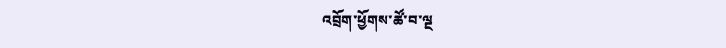འབྲོག་ཕྱོགས་ཚོ་བ་ལྔ